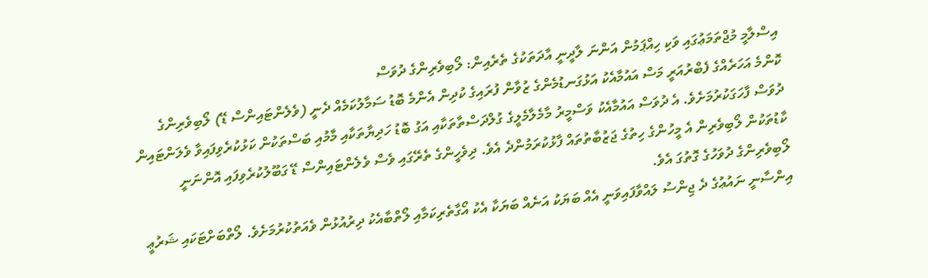އިސްލާމީ މުޖްތަމަޢުގައި ވަކި ހިއްޕަމުން އަންނަ ލާދީނީ އާދަތަކުގެ ތެރެއިން: ލޯބިވެރިންގެ ދުވަސް
ކޮންމެ އަހަރެއްގެ ފެބްރުއަރީ މަސް އައުމާއެކު އަޅުގަނޑުމެންގެ ޒުވާން ފުރައިގެ ކުދިން އެންމެ ބޮޑު ސަމާލުކަމެއް ދެނީ (ވެލެންޓައިންސް ޑޭ) ލޯބިވެރިންގެ ދުވަސް ފާހަގަކުރުމަށެވެ. އެ ދުވަސް އައުމާއެކު ވަސްމީރު މާމެލާމެލީގެ ގުލްދަސްތާތަކާއި އަގު ބޮޑު ހަދިޔާތަކާއި މާމުއި ބަސްތަކުން ކަޅުކުރެވިފައިވާ ވެލަންޓައިން ކާޑުތަކުން ލޯބިވެރިން އެ މީހުންގެ ހިތުގެ ޖަޒުބާތުތައް ފާޅުކުރަމުންދެ އެވެ. ދިވެހީންގެ ތެރޭގައި ވެސް ވެލެންޓައިންސް ޑޭ ގަބޫލުކުރެވިފައި އޮންނަނީ ލޯބިވެރިންގެ ދުވަހުގެ ގޮތުގަ އެވެ.
އިންސާނީ ނައުޢުގެ ދެ ޖިންސު ލައްވާފައިވަނީ އެއް ބަޔަކު އަނެއް ބަޔަކާ އެކު އޯގާތެރިކަމާއި ލޯތްބާއެކު ދިރުއުޅުން ވެއަތުކުރުމަށެވެ. ލޯތްބަށްޓަކައި ޝަރުޢީ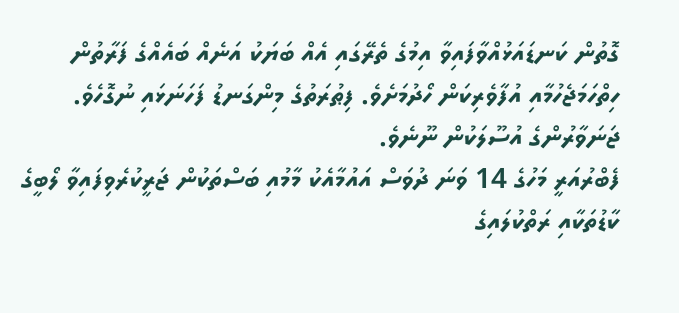ގޮތުން ކަނޑައަޅުއްވާފައިވާ އިމުގެ ތެރޭގައި އެއް ބަޔަކު އަނެއް ބައެއްގެ ފަރާތުން ހިތްހަމަޖެހުމާއި އުފާވެރިކަން ހޯދުމަށެވެ. ފިޠުރަތުގެ މިންގަނޑު ފަހަނަޅައި ނުގޮހެވެ. ޖަނަވާރުންގެ އުސޫލަކުން ނޫނެވެ.
ފެބްރުއަރީ މަހުގެ 14 ވަނަ ދުވަސް އައުމާއެކު މާމުއި ބަސްތަކުން ޖަރީކުރެވިފައިވާ ލޯބީގެ ކާޑުތަކާއި ރަތްކުލައިގެ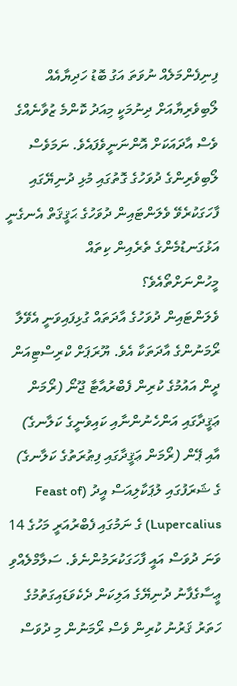ފިނިފެންމަލެއް ނުވަތަ އަގު ބޮޑު ހަދިޔާއެއް ލޯބިވެރިޔާއަށް ދިނުމަކީ މިއަދު ކޮންމެ ޒުވާނެއްގެ ވެސް އާދައަކަށް އޮންނަނީވެފައެވެ. ނަމަވެސް ލޯބިވެރިންގެ ދުވަހުގެ ގޮތުގައި މުޅި ދުނިޔޭގައި ފާހަގަކުރެވޭ ވެލަންޓައިން ދުވަހުގެ ޙަޤީޤަތް އެނގެނީ އަޅުގަނޑުމެންގެ ތެރެއިން ކިތައް މީހުންނަށްތޯއެވެ؟
ވެލަންޓައިން ދުވަހުގެ އާދަތައް ގުޅިފައިވަނީ އެވޭލާ ރޯމަނުންގެ އާދަތަކާ އެވެ. ޔޫރަޕަށް ކްރިސްޓިއަން ދީން އައުމުގެ ކުރިން ފެބްރުއާޓާ ޖޫނޯ (ރޯމަން ޢަޤީދާގައި އަންހެނުންނާއި ކައިވެނީގެ ކަލާނގެ) އާއި ޕޭން (ރޯމަން ޢަޤީދާގައި ފިޠުރަތުގެ ކަލާނގެ) ގެ ޝަރަފުގައި ލުޕަކާލިއަސް އީދު (Feast of Lupercalius) ގެ ނަމުގައި ފެބްރުއަރީ މަހުގެ 14 ވަނަ ދުވަސް އައީ ފާހަގަކުރަމުންނެވެ. ސަލާމްލެއްވި ޢީސާގެފާނު ދުނިޔޭގެ އަލިކަން ދެކެވަޑައިގަތުމުގެ ހަތަރު ޤަރުނު ކުރިން ވެސް ރޯމަނުން މި ދުވަސް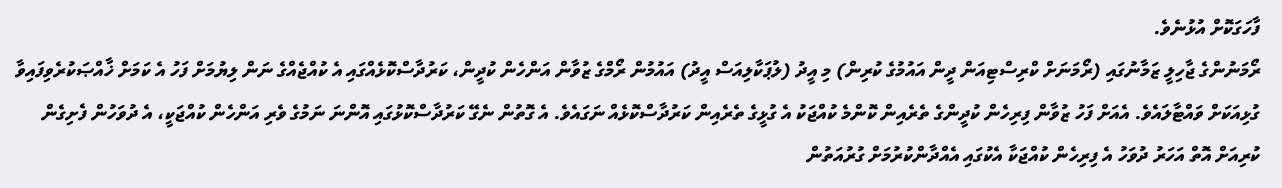ފާހަގަކޮށް އުޅުނެވެ.
ރޯމަނުންގެ ޖާހިލީ ޒަމާނުގައި (ރޯމަނަށް ކްރިސްޓިއަން ދީން އައުމުގެ ކުރިން) މި އީދު (ލުޕަކާލިއަސް އީދު) އައުމުން ރޯމްގެ ޒުވާން އަންހެން ކުދީން، ކަރުދާސްކޮޅެއްގައި އެ ކުއްޖެއްގެ ނަން ލިޔުމަށް ފަހު އެ ކަމަށް ޚާއްޞަކުރެވިފައިވާ ގުޅިއަކަށް ވައްޓާލައެވެ. އެއަށް ފަހު ޒުވާން ފިރިހެން ކުދީންގެ ތެރެއިން ކޮންމެ ކުއްޖަކު އެ ގުޅީގެ ތެރެއިން ކަރުދާސްކޮޅެއް ނަގައެވެ. އެ ގޮތުން ނެގޭ ކަރުދާސްކޮޅުގައި އޮންނަ ނަމުގެ ވެރި އަންހެން ކުއްޖަކީ، އެ ދުވަހުން ފެށިގެން ކުރިއަށް އޮތް އަހަރު ދުވަހު އެ ފިރިހެން ކުއްޖަކާ އެކުގައި އެއްދާންކުރުމަށް ގުރުއަތުން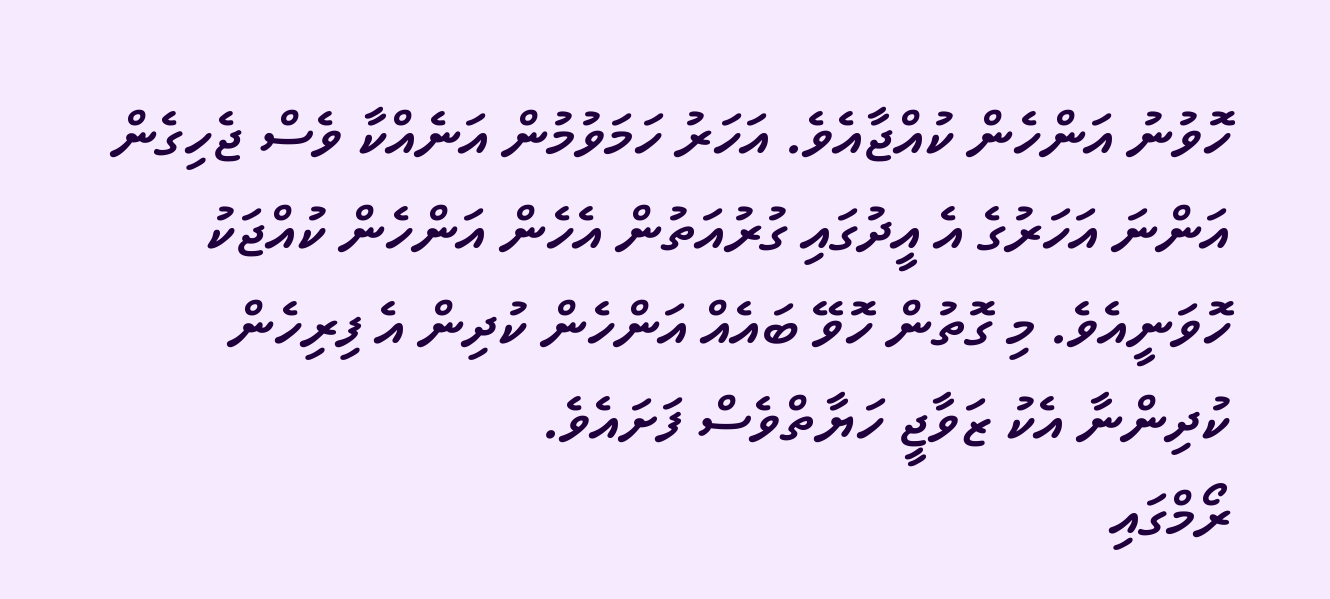ހޮވުނު އަންހެން ކުއްޖާއެވެ. އަހަރު ހަމަވުމުން އަނެއްކާ ވެސް ޖެހިގެން އަންނަ އަހަރުގެ އެ އީދުގައި ގުރުއަތުން އެހެން އަންހެން ކުއްޖަކު ހޮވަނީއެވެ. މި ގޮތުން ހޮވޭ ބައެއް އަންހެން ކުދިން އެ ފިރިހެން ކުދިންނާ އެކު ޒަވާޖީ ހަޔާތްވެސް ފަށައެވެ.
ރޯމްގައި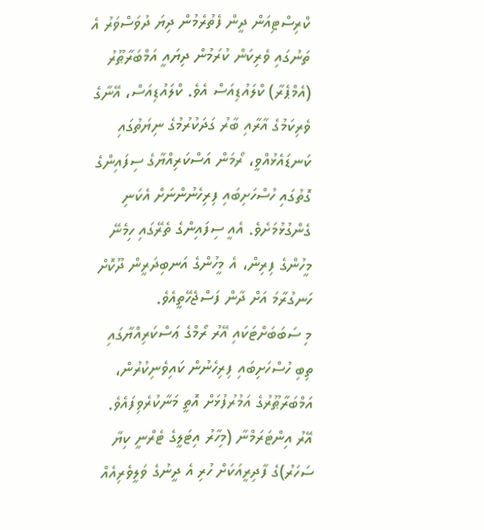ކްރިސްޓިއަން ދީން ފެތުރެމުން ދިޔަ ދުވަސްވަރު އެ ތަނުގައި ވެރިކަން ކުރަމުން ދިޔައީ އަމްބަރާޠޫރު (އެމްޕެރާ) ކްލައުޑިއަސް އެވެ. ކްލައުޑިއަސް، އޭނާގެ ވެރިކަމުގެ އާރާއި ބާރު ގަދަކުރުމުގެ ނިޔަތުގައި ކަނޑައެޅުއްވީ، ރޯމަން އަސްކަރިއްޔާގެ ސިފައިންގެ ގޮތުގައި ހުސްހަށިބައި ފިރިހެނުންނަށް އެކަނި ގެންގުޅުމަށެވެ. އެއީ ސިފައިންގެ ތެރޭގައި ހިމެނޭ މީހުންގެ ފިރިން، އެ މީހުންގެ އަނބިދަރީން ދޫކޮށް ހަނގުރާމަ އަށް ދާން ފަސްޖެހޭތީއެވެ.
މި ސަބަބަށްޓަކައި އޭރު ރޯމްގެ ޢަސްކަރިއްޔާގައި ތިބި ހުސްހަށިބައި ފިރިހެނުން ކައިވެނިކުރުން، އަމްބަރާޠޫރުގެ އަމުރުފުޅަށް އޮތީ މަނާކުރެވިފައެވެ. އޭރު އިންޓަރަމްނާ (މިހާރު އިޓަލީގެ ޓެރްނީ ކިޔާ ސަހަރު)ގެ ފާދިރީއަކަށް ހުރި އެ ދީނުގެ ވަލީވެރިއެއް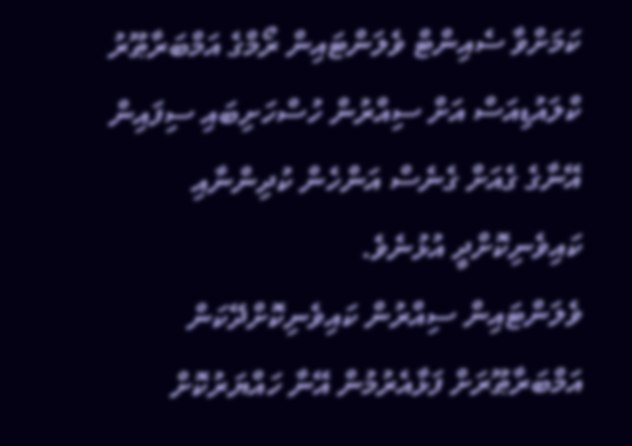ކަމަށްވާ ސެއިންޓް ވެލަންޓައިން ރޯމްގެ އަމްބަރާޠޫރު ކްލައުޑިއަސް އަށް ސިއްރުން ހުސްހަށިބައި ސިފައިން އޭނާގެ ގެއަށް ގެނެސް އަންހެން ކުދިންނާއި ކައިވެނިކޮށްދީ އުޅުނެވެ.
ވެލަންޓައިން ސިއްރުން ކައިވެނިކޮށްދޭކަން އަމްބަރާޠޫރަށް ފަޅާއެރުމުން އޭނާ ހައްޔަރުކޮށް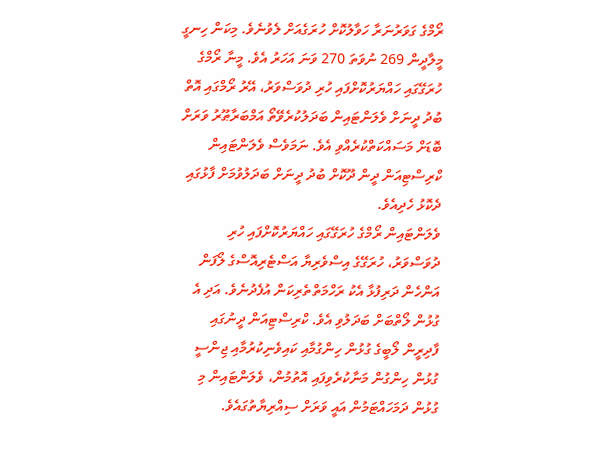ރޯމްގެ ގަވަރުނަރާ ހަވާލުކޮށް ހުރަގެއަށް ލެވުނެވެ. މިކަން ހިނގީ މީލާދީން 269 ނުވަތަ 270 ވަނަ އަހަރު އެވެ. މީނާ ރޯމްގެ ހުރަގޭގައި ހައްޔަރުކޮށްފައި ހުރި ދުވަސްވަރު، އޭރު ރޯމްގައި އޮތް ބުދު ދީނަށް ވެލަންޓައިން ބަދަލުކުރެވޭތޯ އަމްބަރާޠޫރު ވަރަށް ބޮޑަށް މަސައްކަތްކުރެއްވި އެވެ. ނަމަވެސް ވެލަންޓައިން ކްރިސްޓިއަން ދީން ދޫކޮށް ބުދު ދީނަށް ބަދަލުވުމަށް ފާޅުގައި ދެކޮޅު ހެދިއެވެ.
ވެލަންޓައިން ރޯމްގެ ހުރަގޭގައި ހައްޔަރުކޮށްފައި ހުރި ދުވަސްވަރު، ހުރަގޭގެ އިސްވެރިޔާ އަސްޓެރިއޮސްގެ ލޯފަން އަންހެން ދަރިފުޅާ އެކު ރަހްމަތްތެރިކަން އުފެދުނެވެ. އަދި އެ ގުޅުން ލޯތްބަށް ބަދަލުވި އެވެ. ކްރިސްޓިއަން ދީނުގައި ފާދިރީން ލޯބީގެ ގުޅުން ހިންގުމާއި ކައިވެނިކުރުމާއި ޖިންސީ ގުޅުން ހިންގުން މަނާކުރެވިފައި އޮތުމުން، ވެލަންޓައިން މި ގުޅުން ދަމަހައްޓަމުން އައީ ވަރަށް ސިއްރިޔާތުގައެވެ.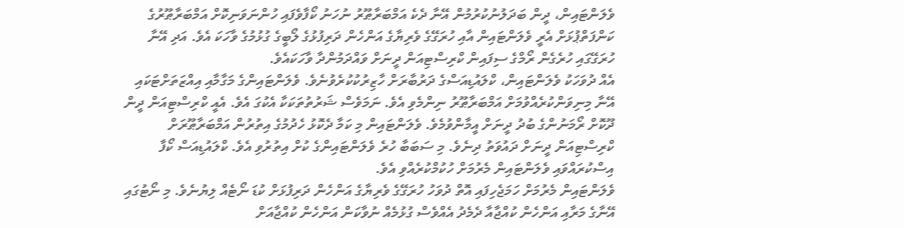ވެލަންޓައިން، ދީން ބަދަލުނުކުރުމުން އޭނާ ދެކެ އަމްބަރާޠޫރު ނުހަނު ކޯފާވެފައި ހުންނަވަނިކޮށް އަމްބަރާޠޫރުގެ ކަންފަތްޕުޅަށް އެރީ ވެލަންޓައިން އާއި ހުރަގޭގެ ވެރިޔާގެ އަންހެން ދަރިފުޅުގެ ލޯބީގެ ގުޅުމުގެ ވާހަކަ އެވެ. އަދި އޭނާ ހުރަގޭގައި ހުރެގެން ރޯމްގެ ސިފައިން ކްރިސްޓިއަން ދީނަށް ވައްދަމުންދާ ވާހަކައެވެ.
އެއް ދުވަހަކު ވެލަންޓައިން، ކްލައުޑިއަސްގެ ދަރުބާރަށް ހާޒިރުކުކުރެވުނެވެ. ވެލަންޓައިންގެ މަގާމާއި އިއްޒަތަށްޓަކައި އޭނާ މިނިވަންކުރެއްވުމަށް އަމްބަރާޠޫރު ނިންމެވި އެވެ. ނަމަވެސް ޝަރުތުތަކަކާ އެކުގަ އެވެ. އެއީ ކްރިސްޓިއަން ދީން ދޫކޮށް ރޯމަނުންގެ ބުދު ދީނަށް އީމާންވުމެވެ. ވެލަންޓައިން މި ކަމާ ދެކޮޅު ހެދުމުގެ އިތުރުން އަމްބަރާޠޫރަށް ކްރިސްޓިއަން ދީނަށް ދައުވަތު ދިނެވެ. މި ސަބަބާ ހުރެ ވެލަންޓައިންގެ ކުށް އިތުރުވި އެވެ. ކްލައުޑިއަސް ކޯފާ އިސްކުރައްވައި ވެލަންޓައިން މެރުމަށް ހުކުމްކުރެއްވި އެވެ.
ވެލަންޓައިން މެރުމަށް ހަމަޖެހިފައި އޮތް ދުވަހު ހުރަގޭގެ ވެރިޔާގެ އަންހެން ދަރިފުޅަށް ކުޑަ ނޯޓެއް ލިޔުނެވެ. މި ނޯޓުގައި އޭނާގެ މަރާއި އަންހެން ކުއްޖާއާ ދެމެދު އެއްވެސް ގުޅުމެއް ނުވާކަން އަންހެން ކުއްޖާއަށް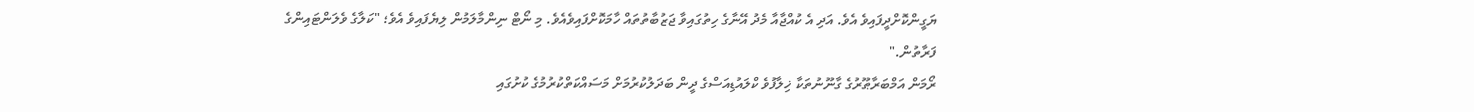ޔަގީންކޮށްދީފައިވެ އެވެ. އަދި އެ ކުއްޖާއާ މެދު އޭނާގެ ހިތުގައިވާ ޖަޒުބާތުތައް ހާމަކޮށްފައިވެއެވެ. މި ނޯޓް ނިންމާލަމުން ލިޔެފައިވެ އެވެ؛ "ކަލާގެ ވެލަންޓައިންގެ ފަރާތުން."
ރޯމަން އަމްބަރާޠޫރުގެ ގާނޫނުތަކާ ޚިލާފުވެ ކްލައުޑިއަސްގެ ދީން ބަދަލުކުރުމަށް މަސައްކަތްކުރުމުގެ ކުށުގައި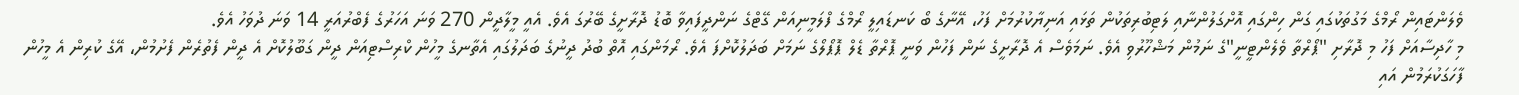ވެލަންޓައިން ރޯމްގެ މަގުތަކުގައި ގަން ހިންގައި އޮށްގަލުންނާއި ލަޓިބުރިތަކުން ތަޅައި އަނިޔާކުރުމަށް ފަހު، އޭނާގެ ބޯ ކަނޑައިލީ ރޯމްގެ ފްލަމީނިއަން ގޭޓްގެ ނަންދީފައިވާ ބޮޑު ދޮރާށީގެ ބޭރުގަ އެވެ. އެއީ މީލާދީން 270 ވަނަ އަހަރުގެ ފެބްރުއަރީ 14 ވަނަ ދުވަހު އެވެ.
މި ހާދިސާއަށް ފަހު މި ދޮރާށި "ޕޯރްތާ ވެލެންޓީނީ"ގެ ނަމުން މަޝްހޫރުވި އެވެ. ނަމަވެސް އެ ދޮރާށީގެ ނަން ފަހުން ވަނީ ޕޮރްތާ ޑެލް ޕޮޕޯލޯގެ ނަމަށް ބަދަލުކޮށްފަ އެވެ. ރޯމަންގައި އޮތް ބުދު ދީނުގެ ބަދަލުގައި އެތާނގެ މީހުން ކްރިސްޓިއަން ދީން ގަބޫލުކޮށް އެ ދީން ފެތުރެން ފެށުމުން، އޭގެ ކުރިން އެ މީހުން ފާހަގަކުރަމުން އައި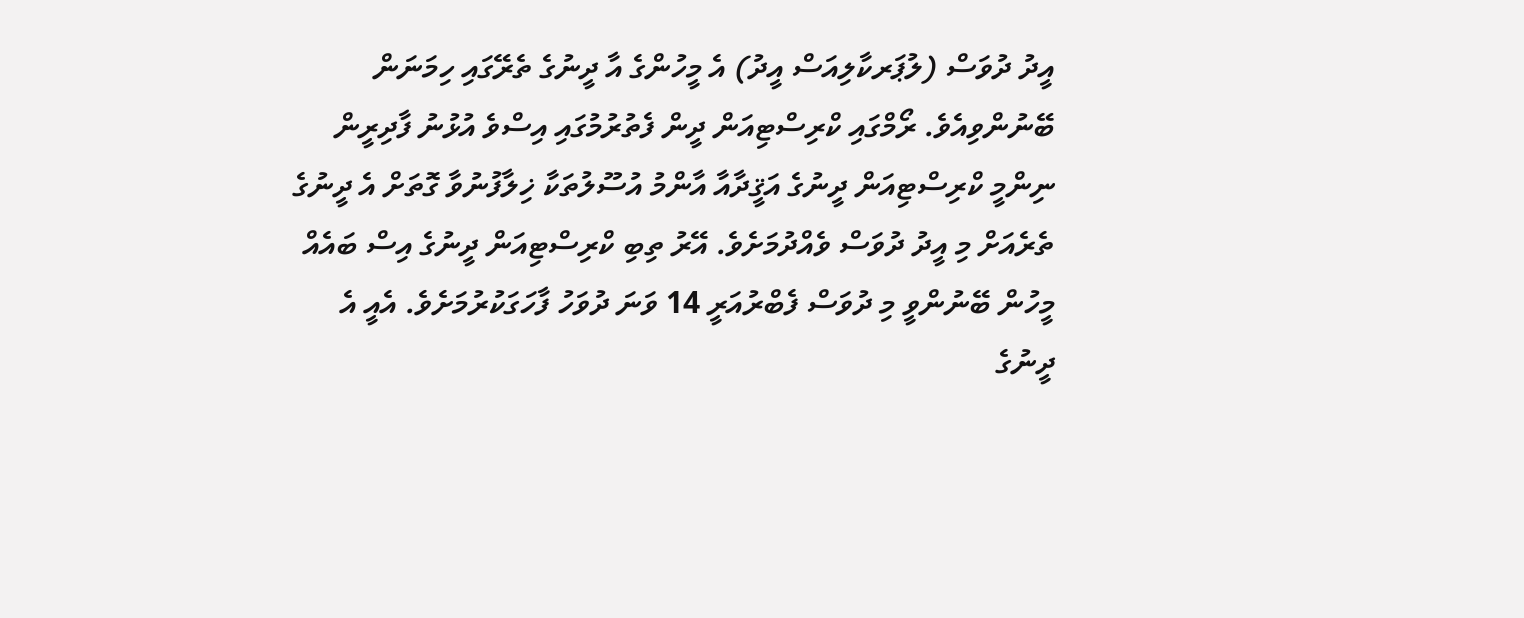އީދު ދުވަސް (ލުޕަރކާލިއަސް އީދު) އެ މީހުންގެ އާ ދީނުގެ ތެރޭގައި ހިމަނަން ބޭނުންވިއެވެ. ރޯމްގައި ކްރިސްޓިއަން ދީން ފެތުރުމުގައި އިސްވެ އުޅުނު ފާދިރީން ނިންމީ ކްރިސްޓިއަން ދީނުގެ އަޤީދާއާ އާންމު އުސޫލުތަކާ ޚިލާފުނުވާ ގޮތަށް އެ ދީނުގެ ތެރެއަށް މި އީދު ދުވަސް ވެއްދުމަށެވެ. އޭރު ތިބި ކްރިސްޓިއަން ދީނުގެ އިސް ބައެއް މީހުން ބޭނުންވީ މި ދުވަސް ފެބްރުއަރީ 14 ވަނަ ދުވަހު ފާހަގަކުރުމަށެވެ. އެއީ އެ ދީނުގެ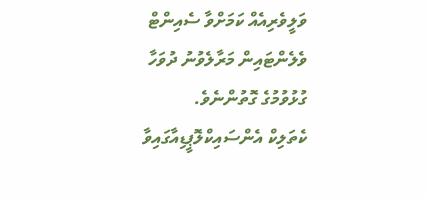ވަލީވެރިއެއް ކަމަށްވާ ސެއިންޓް ވެލެންޓައިން މަރާލެވުނު ދުވަހާ ގުޅުވުމުގެ ގޮތުންނެވެ.
ކެތަލިކް އެންސައިކްލޮޕީޑިއާގައިވާ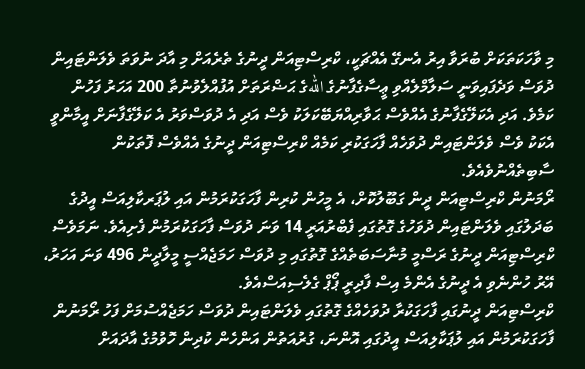މި ވާހަކަތަކަށް ބުރަވާ އިރު އެނގޭ އެއްޗަކީ، ކްރިސްޓިއަން ދީނުގެ ތެރެއަށް މި އާދަ ނުވަތަ ވެލަންޓައިން ދުވަސް ވަދެފައިވަނީ ސަލާމްލެއްވި ޢީސާގެފާނުގެ اللهގެ ޙަޟްރަތަށް އުފުއްލެވުނުތާ 200 އަހަރު ފަހުން ކަމެވެ. އަދި އެކަލޭގެފާނުގެ އެއްވެސް ޙަވާރިއްޔަބޭކަލަކު ވެސް އަދި އެ ދުވަސްވަރު އެ ކަލޭގެފާނަށް އީމާންވީ އެކަކު ވެސް ވެލަންޓައިން ދުވަހެއް ފާހަގަކުރި ކަމެއް ކްރިސްޓިއަން ދީނުގެ އެއްވެސް ފޮތަކުން ސާބިތެއްނުވެއެވެ.
ރޯމަނުން ކްރިސްޓިއަން ދީން ގަބޫލުކޮށް، އެ މީހުން ކުރިން ފާހަގަކުރަމުން އައި ލުޕަރކާލިއަސް އީދުގެ ބަދަލުގައި ވެލަންޓައިން ދުވަހުގެ ގޮތުގައި ފެބްރުއަރީ 14 ވަނަ ދުވަސް ފާހަގަކުރަމުން ފެށިއެވެ. ނަމަވެސް ކްރިސްޓިއަން ދީނުގެ ރަސްމީ މުނާސަބަތެއްގެ ގޮތުގައި މި ދުވަސް ހަމަޖެއްސީ މީލާދީން 496 ވަނަ އަހަރު، އޭރު ހުންނެވި އެ ދީނުގެ އެންމެ އިސް ފާދިރީ ޕޯޕް ގެލެސިއަސްއެވެ.
ކްރިސްޓިއަން ދީނުގައި ފާހަގަކުރާ ދުވަހެއްގެ ގޮތުގައި ވެލަންޓައިން ދުވަސް ހަމަޖެއްސުމަށް ފަހު ރޯމަނުން ފާހަގަކުރަމުން އައި ލުޕަކާލިއަސް އީދުގައި އޮންނަ، ގުރުއަތުން އަންހެން ކުދިން ހޮވުމުގެ އާދައަށް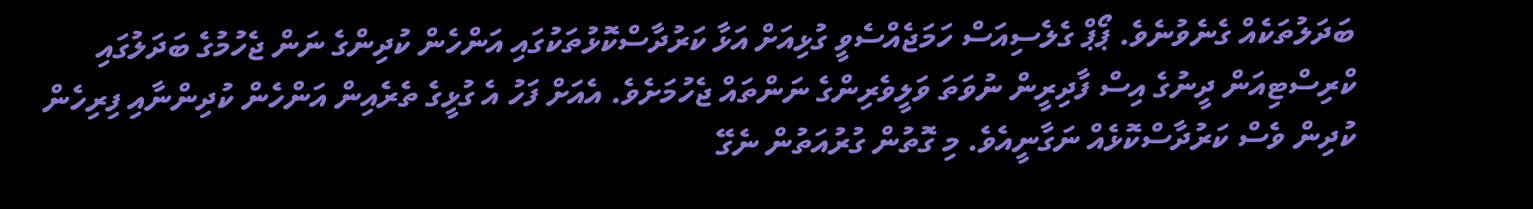ބަދަލުތަކެއް ގެނެވުނެވެ. ޕޯޕް ގެލެސިއަސް ހަމަޖެއްސެވީ ގުޅިއަށް އަޅާ ކަރުދާސްކޮޅުތަކުގައި އަންހެން ކުދިންގެ ނަން ޖެހުމުގެ ބަދަލުގައި ކްރިސްޓިއަން ދީނުގެ އިސް ފާދިރީން ނުވަތަ ވަލީވެރިންގެ ނަންތައް ޖެހުމަށެވެ. އެއަށް ފަހު އެ ގުޅީގެ ތެރެއިން އަންހެން ކުދިންނާއި ފިރިހެން ކުދިން ވެސް ކަރުދާސްކޮޅެއް ނަގާނީއެވެ. މި ގޮތުން ގުރުއަތުން ނެގޭ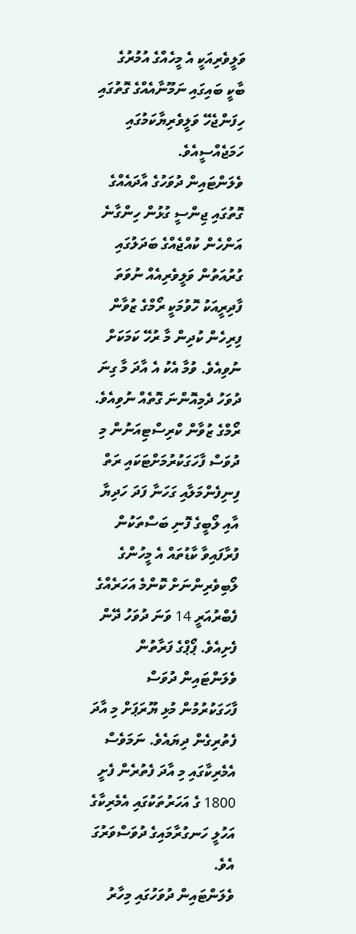ވަލީވެރިއަކީ އެ މީހެއްގެ އުމުރުގެ ބާކީ ބައިގައި ނަމޫނާއެއްގެ ގޮތުގައި ހިފަންޖެހޭ ވަލީވެރިޔާކަމުގައި ހަމަޖެއްސީއެވެ.
ވެލަންޓައިން ދުވަހުގެ އާދައެއްގެ ގޮތުގައި ޖިންސީ ގުޅުން ހިންގާނެ އަންހެން ކުއްޖެއްގެ ބަދަލުގައި ގުރުއަތުން ވަލީވެރިއެއް ނުވަތަ ފާދިރީއަކު ހޮވުމަކީ ރޯމްގެ ޒުވާން ފިރިހެން ކުދިން މާ ރުހޭ ކަމަކަށް ނުވިއެވެ. ވުމާ އެކު އެ އާދަ މާ ގިނަ ދުވަހު ދެމިއޮންނަ ގޮތެއް ނުވިއެވެ. ރޯމްގެ ޒުވާން ކްރިސްޓިއަނުން މި ދުވަސް ފާހަގަކުރުމަށްޓަކައި ރަތް ފިނިފެންމަލާއި ގަހަނާ ފަދަ ހަދިޔާ އާއި ލޯބީގެ ފޮނި ބަސްތަކުން ފުރާފައިވާ ކާޑުތައް އެ މީހުންގެ ލޯބިވެރިންނަށް ކޮންމެ އަހަރެއްގެ ފެބްރުއަރީ 14 ވަނަ ދުވަހު ދޭން ފެށިއެވެ. ޕޯޕްގެ ފަރާތުން ވެލަންޓައިން ދުވަސް ފާހަގަކުރުމުން މުޅި ޔޫރަޕަށް މި އާދަ ފެތުރިގެން ދިޔައެވެ. ނަމަވެސް އެމެރިކާގައި މި އާދަ ފެތުރެން ފެށީ 1800 ގެ އަހަރުތަކުގައި އެމެރިކާގެ އަހުލީ ހަނގުރާމައިގެ ދުވަސްވަރުގަ އެވެ.
ވެލަންޓައިން ދުވަހުގައި މިހާރު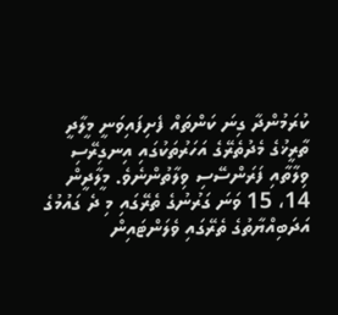ކުރަމުންދާ ގިނަ ކަންތައް ފެށިފައިވަނީ މީލާދީ ތާރީޚުގެ މެދުތެރޭގެ އަހަރުތަކުގައި އިނގިރޭސި ވިލާތާއި ފަރަންސޭސި ވިލާތުންނެވެ. މީލާދީން 14، 15 ވަނަ ގަރުނުގެ ތެރޭގައި މި ދެ ގައުމުގެ އަދަބިއްޔާތުގެ ތެރޭގައި ވެލަންޓައިން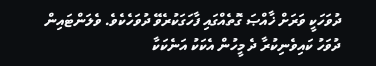ދުވަހަކީ ވަރަށް ޚާއްޞަ ގޮތެއްގައި ފާހަގަކުރެވޭ ދުވަހެކެވެ. ވެލަންޓައިން ދުވަހު ކައިވެނިކުރާ ދެ މީހުން އެކަކު އަނެކަކާ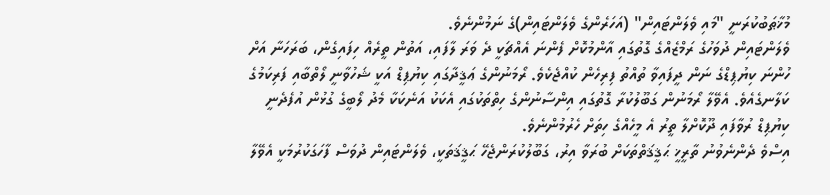މުޚާޠަބުކުރަނީ "މައި ވެލަންޓައިން" (އަހަރެންގެ ވެލަންޓައިން)ގެ ނަމުންނެވެ.
ވެލަންޓައިން ދުވަހުގެ ރަމްޒެއްގެ ގޮތުގައި އާންމުކޮށް ފެންނަ އެއްޗަކީ ދެ ވަރަ ލާފައި، އަތުން ތީރެއް ހިފައިގެން، ބަރަހަނާ އަށް ހުންނަ ކިޔުޕިޑްގެ ނަން ދީފައިވާ ތުއްތު ފިރިހެން ކުއްޖެކެވެ. ރޯމަނުންގެ ޢަޤީދާގައި ކިޔުޕިޑް އަކީ ޝަހުވާނީ ލޯތްބާއި ފަރިކަމުގެ ކަލާނގެއެވެ. އެވޭލާ ރޯމަނުން ގަބޫލުކުރާ ގޮތުގައި އިންސާނުންގެ ހިތްތަކުގައި އެކަކު އަނެކަކާ މެދު ލޯބީގެ ގުޅުން އުފެދެނީ ކިޔުޕިޑް ރުވާފައި ދޫކޮށްލާ ތީރު އެ މީހެއްގެ ހިތަށް ހެރުމުންނެވެ.
އިސްވެ ދެންނެވުނު ތާރީޚީ ޙަޤީޤަތްތަކަށް ބުރަވާ އިރު، ގަބޫލުކުރަންޖެހޭ ޙަޤީޤަތަކީ، ވެލަންޓައިން ދުވަސް ފާހަގަކުރުމަކީ އެވޭލާ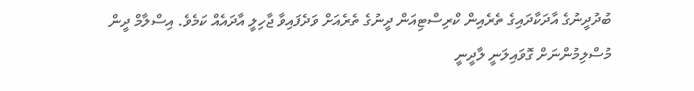ބުދުދީނުގެ އާދަކާދައިގެ ތެރެއިން ކްރިސްޓިއަން ދީނުގެ ތެރެއަށް ވަދެފައިވާ ޖާހިލީ އާދައެއް ކަމެވެ. އިސްލާމް ދީން މުސްލިމުންނަށް ގޮވައިލަނީ ލާދީނީ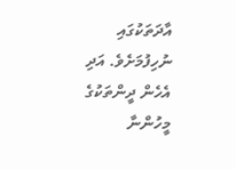އާދަތަކުގައި ނުހިފުމަށެވެ. އަދި އެހެން ދީންތަކުގެ މީހުންނާ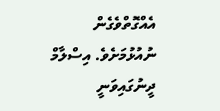އެއްގޮތްވެގެން ނުއުޅުމަށެވެ. އިސްލާމް ދީނުގައިވަނީ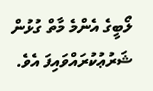ލޯބީގެ އެންމެ މާތް ގުޅުން ޝަރުޢުކުރައްވައިފަ އެވެ.